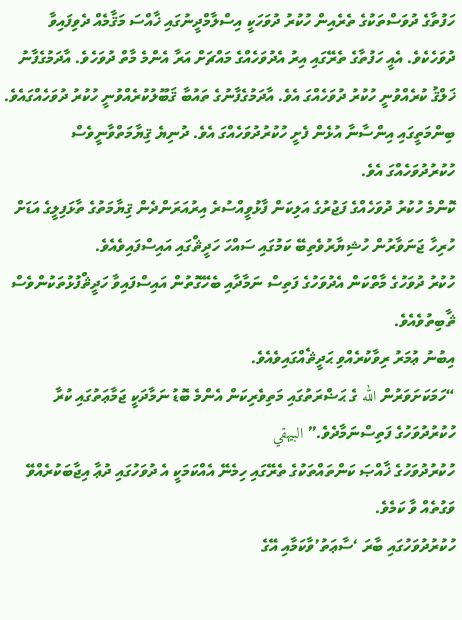ހަފުތާގެ ދުވަސްތަކުގެ ތެރެއިން ހުކުރު ދުވަހަކީ އިސްލާމްދީނުގައި ޚާއްސަ މަޤާމެއް ދެވިފައިވާ ދުވަހެކެވެ. އެއީ ހަފުތާގެ ތެރޭގައި އިރު އެދުވަހެއްގެ މައްޗަށް އަރާ އެންމެ މާތް ދުވަހެވެ. އާދަމުގެފާނު ޚަލްޤު ކުރެއްވުނީ ހުކުރު ދުވަހެއްގަ އެވެ. އާދަމުގެފާނުގެ ތައުބާ ޤަބޫލުކުރެއްވުނީ ހުކުރު ދުވަހެއްގައެވެ. ބިންމަތީގައި އިންސާނާ އުޅެން ފެށީ ހުކުރުދުވަހެއްގަ އެވެ. ދުނިޔެ ޤިޔާމަތްވާނީވެސް ހުކުރުދުވަހެއްގަ އެވެ.
ކޮންމެ ހުކުރު ދުވަހެއްގެ ފަޖުރުގެ އަލިކަން ފާޅުވީއްސުރެ އިރުއަރަންދެން ޤިޔާމަތުގެ ތާޅަފިލީގެ އަޑަށް ހުރިހާ ޖަނަވާރުން ހުޝިޔާރުވެތިބޭ ކަމުގައި ސައްހަ ހަދީޘްގައި އައިސްފައިވެއެވެ.
ހުކުރު ދުވަހުގެ މާތްކަން އެދުވަހުގެ ފަތިސް ނަމާދާއި ބެހޭގޮތުން އައިސްފައިވާ ހަދީޘްފުޅުތަކުންވެސް ޘާބިތުވެއެވެ.
އިބުނު ޢުމަރު ރިވާކުރެއްވި ޙަދީޘެއްގައިވެއެވެ.
“ހަމަކަށަވަރުން الله ގެ ޙަޟްރަތުގައި މަތިވެރިކަން އެންމެ ބޮޑު ނަމާދަކީ ޖަމާޢަތުގައި ކުރާ ހުކުރުދުވަހުގެ ފަތިސްނަމާދެވެ.” البيهقي
ހުކުރުދުވަހުގެ ޚާއްޞަ ކަންތައްތަކުގެ ތެރޭގައި ހިމެނޭ އެއްކަމަކީ އެ ދުވަހުގައި ދުޢާ އިޖާބަކުރެއްވޭ ވަގުތެއް ވާ ކަމެވެ.
ހުކުރުދުވަހުގައި ބާރަ ‘ސާޢަތު’ވާކަމާއި އޭގެ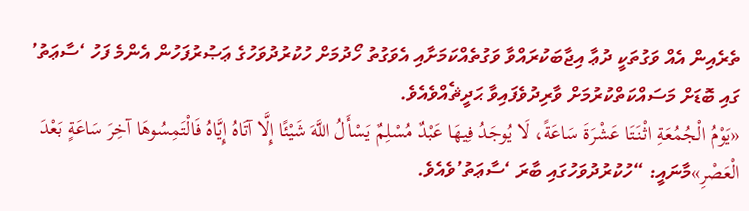ތެރެއިން އެއް ވަގުތަކީ ދުޢާ އިޖާބަކުރައްވާ ވަގުތެއްކަމަށާއި އެވަގުތު ހޯދުމަށް ހުކުރުދުވަހުގެ ޢަޞުރުފަހުން އެންމެ ފަހު ‘ސާޢަތު’ ގައި ބޮޑަށް މަސައްކަތްކުރުމަށް ވާރިދުވެފައިވާ ޙަދީޘެއްވެއެވެ.
«يَوْمُ الْجُمُعَةِ اثْنَتَا عَشْرَةَ سَاعَةً، لَا يُوجَدُ فِيهَا عَبْدٌ مُسْلِمٌ يَسْأَلُ اللَّهَ شَيْئًا إِلَّا آتَاهُ إِيَّاهُ فَالْتَمِسُوهَا آخِرَ سَاعَةٍ بَعْدَ الْعَصْرِ»މާނައީ: “ހުކުރުދުވަހުގައި ބާރަ ‘ސާޢަތު’ވެއެވެ.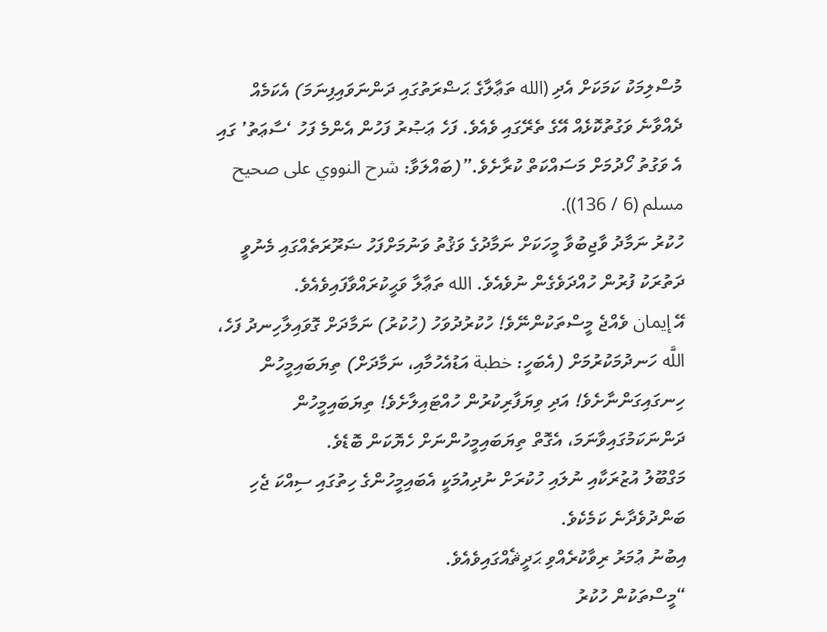މުސްލިމަކު ކަމަކަށް އެދި (الله ތަޢާލާގެ ޙަޟްރަތުގައި ދަންނަވައިފިނަމަ) އެކަމެއް ދެއްވާނެ ވަގުތުކޮޅެއް އޭގެ ތެރޭގައި ވެއެވެ. ފަހެ ޢަޞުރު ފަހުން އެންމެ ފަހު ‘ސާޢަތު’ ގައި އެ ވަގުތު ހޯދުމަށް މަސައްކަތް ކުރާށެވެ.”(ބައްލަވާ: شرح النووي على صحيح مسلم (6 / 136)).
ހުކުރު ނަމާދު ވާޖިބުވާ މީހަކަށް ނަމާދުގެ ވަޤުތު ވަނުމަށްފަހު ޟަރޫރަތެއްގައި މެނުވީ ދަތުރަކު ފުރުން ހުއްދަވެގެން ނުވެއެވެ. الله ތަޢާލާ ވަޙީކުރައްވާފައިވެއެވެ.
އޭ إيمان ވެއްޖެ މީސްތަކުންނޭވެ! ހުކުރުދުވަހު (ހުކުރު) ނަމާދަށް ގޮވައިލާހިނދު ފަހެ، اللَّه ހަނދުމަކުރުމަށް (އެބަހީ: خطبة އަޑުއެހުމާއި، ނަމާދަށް) ތިޔަބައިމީހުން ހިނގައިގަންނާށެވެ! އަދި ވިޔަފާރިކުރުން ހުއްޓައިލާށެވެ! ތިޔަބައިމީހުން ދަންނަކަމުގައިވާނަމަ، އެގޮތް ތިޔަބައިމީހުންނަށް ހެޔޮކަން ބޮޑެވެ.
މަގްބޫލު އުޒުރަކާއި ނުލައި ހުކުރަށް ނުދިއުމަކީ އެބައިމީހުންގެ ހިތުގައި ސިއްކަ ޖެހި ބަންދުވެދާނެ ކަމެކެވެ.
އިބުނު ޢުމަރު ރިވާކުރެއްވި ޙަދީޘެއްގައިވެއެވެ.
“މީސްތަކުން ހުކުރު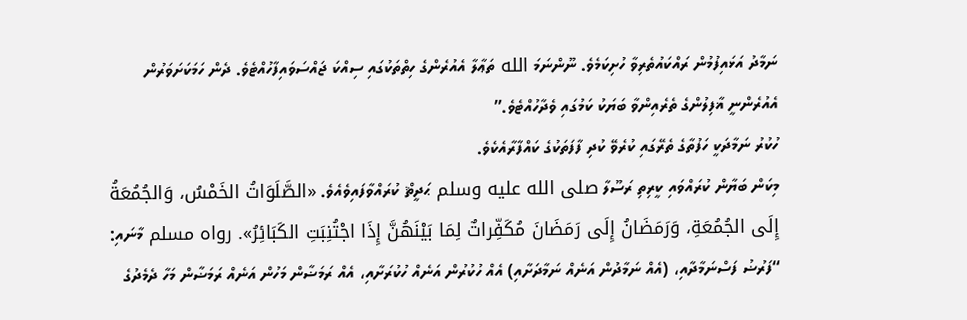ނަމާދު އަޅައިފުމުން ރައްކައުތެރިވާ ހުށިކަމެވެ. ނޫންނަމަ الله ތަޢާލާ އެއުރެންގެ ހިތްތަކުގައި ސިއްކަ ޖައްސަވައިފާހުއްޓެވެ. ދެން ހަމަކަށަވަރުން އެއުރެންނީ ޣާފިލުންގެ ތެރެއިންވާ ބަޔަކު ކަމުގައި ވެދާހުއްޓެވެ.”
ހުކުރު ނަމާދަކީ ހަފުތާގެ ތެރޭގައި ކުރެވޭ ކުދި ފާފަތަކުގެ ކައްފާރާއެކެވެ.
މިކަން ބަޔާން ކުރައްވައި ކީރިތި ރަސޫލާ صلى الله عليه وسلم ޙަދީޘް ކުރައްވާފައިވެއެވެ. «الصَّلَوَاتُ الخَمْسُ، وَالجُمُعَةُ إِلَى الجُمُعَةِ، وَرَمَضَانُ إِلَى رَمَضَانَ مُكَفِّراتٌ لِمَا بَيْنَهُنَّ إِذَا اجْتُنِبَتِ الكَبَائِرُ». رواه مسلم މާނައި: “ފަރުޟު ފަސްނަމާދާއި، (އެއް ނަމާދުން އަނެއް ނަމާދަށާއި) އެއް ހުކުރުން އަނެއް ހުކުރަށާއި، އެއް ރަމަޟާން މަހުން އަނެއް ރަމަޟާން މަހާ ދެމެދުގެ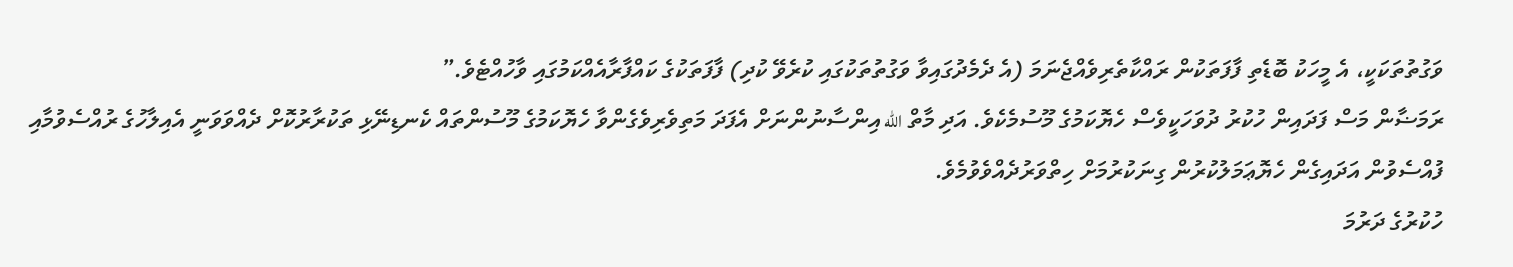ވަގުތުތަކަކީ، އެ މީހަކު ބޮޑެތި ފާފަތަކުން ރައްކާތެރިވެއްޖެނަމަ (އެ ދެމެދުގައިވާ ވަގުތުތަކުގައި ކުރެވޭ ކުދި) ފާފަތަކުގެ ކައްފާރާއެއްކަމުގައި ވާހުއްޓެވެ.”
ރަމަޟާން މަސް ފަދައިން ހުކުރު ދުވަހަކީވެސް ހެޔޮކަމުގެ މޫސުމެކެވެ. އަދި މާތް الله އިންސާނުންނަށް އެފަދަ މަތިވެރިވެގެންވާ ހެޔޮކަމުގެ މޫސުންތައް ކެނޑިނޭޅި ތަކުރާރުކޮށް ދެއްވަވަނީ އެއިލާހުގެ ރުއްސެވުމާއި ފުއްސެވުން އަދައިގެން ހެޔޮޢަމަލުކުރުން ގިނަކުރުމަށް ހިތްވަރުދެއްވެވުމެވެ.
ހުކުރުގެ ދަރުމަ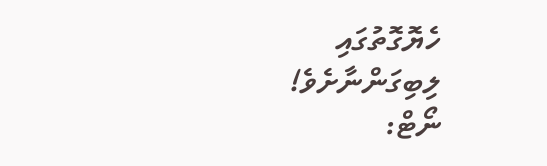ހެޔޮގޮތުގައި ލިބިގަންނާށެވެ!
ނޯޓް: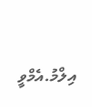އިލްމު.އެމްވީ